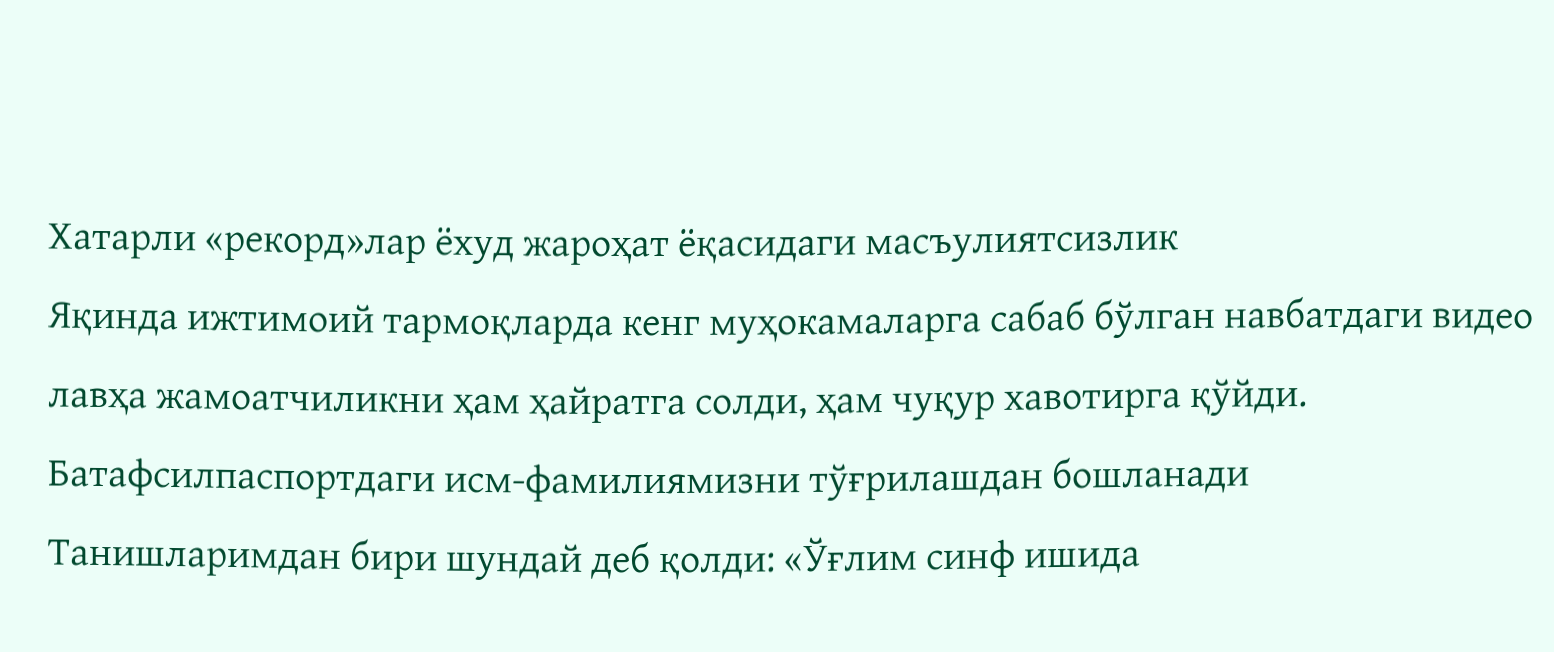Хатарли «рекорд»лар ёхуд жароҳат ёқасидаги масъулиятсизлик
Яқинда ижтимоий тармоқларда кенг муҳокамаларга сабаб бўлган навбатдаги видео лавҳа жамоатчиликни ҳам ҳайратга солди, ҳам чуқур хавотирга қўйди.
Батафсилпаспортдаги исм-фамилиямизни тўғрилашдан бошланади
Танишларимдан бири шундай деб қолди: «Ўғлим синф ишида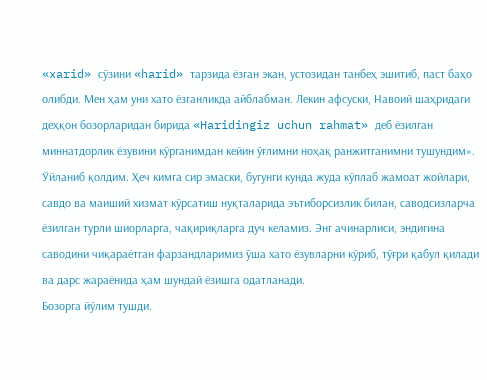«xarid» сўзини «harid» тарзида ёзган экан, устозидан танбеҳ эшитиб, паст баҳо олибди. Мен ҳам уни хато ёзганликда айблабман. Лекин афсуски, Навоий шаҳридаги деҳқон бозорларидан бирида «Haridingiz uchun rahmat» деб ёзилган миннатдорлик ёзувини кўрганимдан кейин ўғлимни ноҳақ ранжитганимни тушундим».
Ўйланиб қолдим. Ҳеч кимга сир эмаски, бугунги кунда жуда кўплаб жамоат жойлари, савдо ва маиший хизмат кўрсатиш нуқталарида эътиборсизлик билан, саводсизларча ёзилган турли шиорларга, чақириқларга дуч келамиз. Энг ачинарлиси, эндигина саводини чиқараётган фарзандларимиз ўша хато ёзувларни кўриб, тўғри қабул қилади ва дарс жараёнида ҳам шундай ёзишга одатланади.
Бозорга йўлим тушди.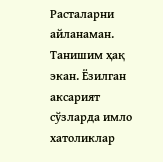Расталарни айланаман. Танишим ҳақ экан. Ёзилган аксарият сўзларда имло хатоликлар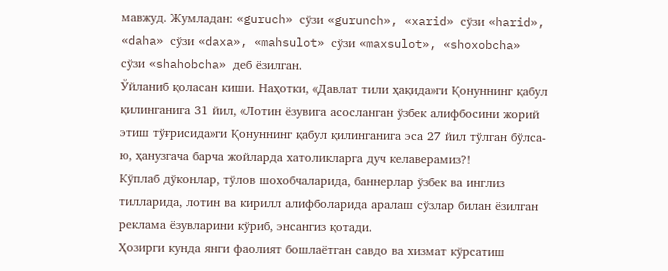мавжуд. Жумладан: «guruch» сўзи «gurunch», «xarid» сўзи «harid», «daha» сўзи «daxa», «mahsulot» сўзи «maxsulot», «shoxobcha» сўзи «shahobcha» деб ёзилган.
Ўйланиб қоласан киши. Наҳотки, «Давлат тили ҳақида»ги Қонуннинг қабул қилинганига 31 йил, «Лотин ёзувига асосланган ўзбек алифбосини жорий этиш тўғрисида»ги Қонуннинг қабул қилинганига эса 27 йил тўлган бўлса-ю, ҳанузгача барча жойларда хатоликларга дуч келаверамиз?!
Кўплаб дўконлар, тўлов шохобчаларида, баннерлар ўзбек ва инглиз тилларида, лотин ва кирилл алифболарида аралаш сўзлар билан ёзилган реклама ёзувларини кўриб, энсангиз қотади.
Ҳозирги кунда янги фаолият бошлаётган савдо ва хизмат кўрсатиш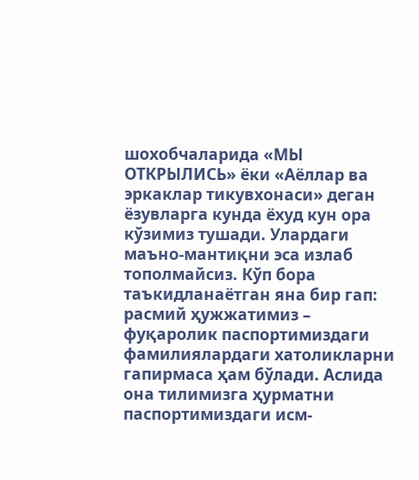шохобчаларида «МЫ ОТКРЫЛИСЬ» ёки «Аёллар ва эркаклар тикувхонаси» деган ёзувларга кунда ёхуд кун ора кўзимиз тушади. Улардаги маъно-мантиқни эса излаб тополмайсиз. Кўп бора таъкидланаётган яна бир гап: расмий ҳужжатимиз – фуқаролик паспортимиздаги фамилиялардаги хатоликларни гапирмаса ҳам бўлади. Аслида она тилимизга ҳурматни паспортимиздаги исм-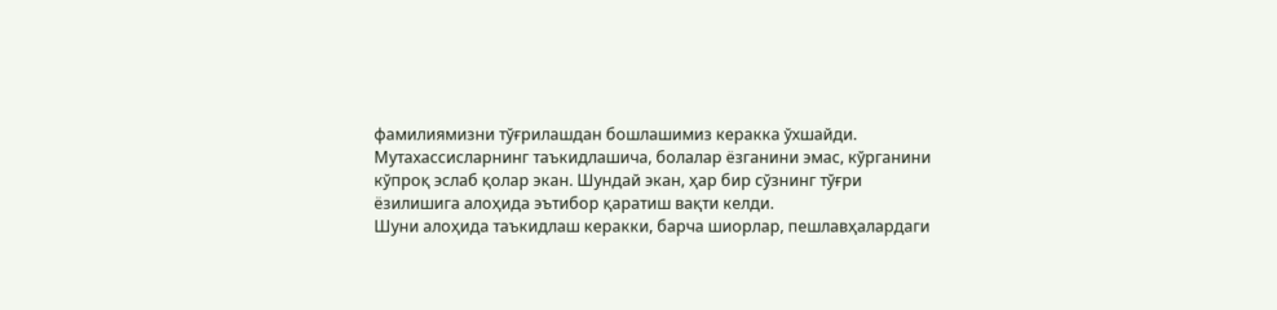фамилиямизни тўғрилашдан бошлашимиз керакка ўхшайди.
Мутахассисларнинг таъкидлашича, болалар ёзганини эмас, кўрганини кўпроқ эслаб қолар экан. Шундай экан, ҳар бир сўзнинг тўғри ёзилишига алоҳида эътибор қаратиш вақти келди.
Шуни алоҳида таъкидлаш керакки, барча шиорлар, пешлавҳалардаги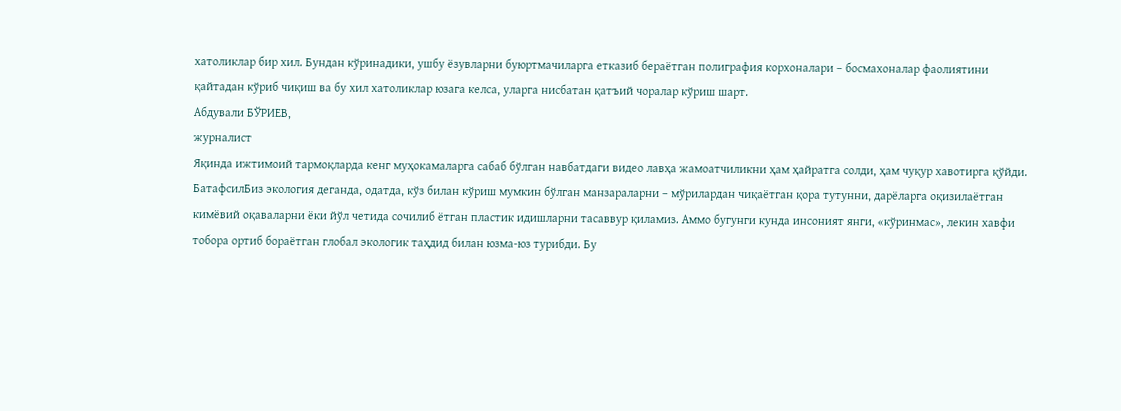хатоликлар бир хил. Бундан кўринадики, ушбу ёзувларни буюртмачиларга етказиб бераётган полиграфия корхоналари – босмахоналар фаолиятини қайтадан кўриб чиқиш ва бу хил хатоликлар юзага келса, уларга нисбатан қатъий чоралар кўриш шарт.
Абдували БЎРИЕВ,
журналист
Яқинда ижтимоий тармоқларда кенг муҳокамаларга сабаб бўлган навбатдаги видео лавҳа жамоатчиликни ҳам ҳайратга солди, ҳам чуқур хавотирга қўйди.
БатафсилБиз экология деганда, одатда, кўз билан кўриш мумкин бўлган манзараларни – мўрилардан чиқаётган қора тутунни, дарёларга оқизилаётган кимёвий оқаваларни ёки йўл четида сочилиб ётган пластик идишларни тасаввур қиламиз. Аммо бугунги кунда инсоният янги, «кўринмас», лекин хавфи тобора ортиб бораётган глобал экологик таҳдид билан юзма-юз турибди. Бу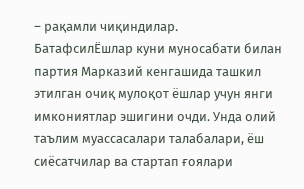– рақамли чиқиндилар.
БатафсилЁшлар куни муносабати билан партия Марказий кенгашида ташкил этилган очиқ мулоқот ёшлар учун янги имкониятлар эшигини очди. Унда олий таълим муассасалари талабалари, ёш сиёсатчилар ва стартап ғоялари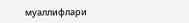муаллифлари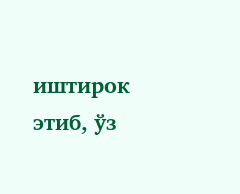иштирок этиб, ўз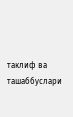таклиф ва ташаббуслари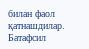билан фаол қатнашдилар.
Батафсил